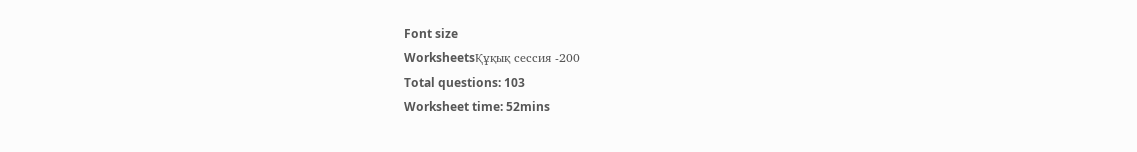Font size
WorksheetsҚұқық сессия -200
Total questions: 103
Worksheet time: 52mins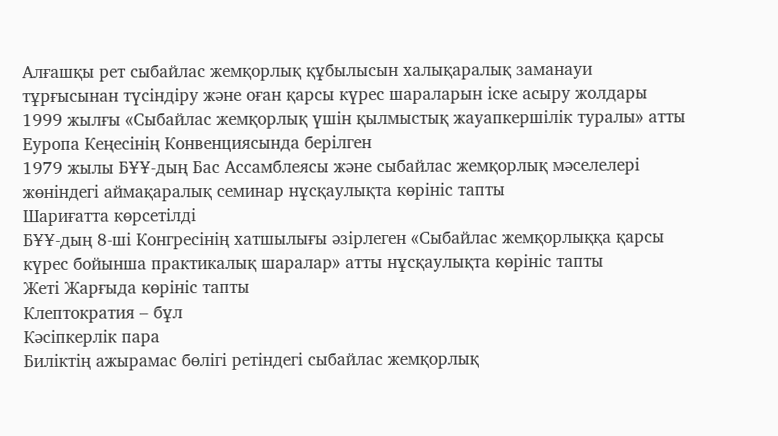Алғашқы рет сыбайлас жемқорлық құбылысын халықаралық заманауи тұрғысынан түсіндіру және оған қарсы күрес шараларын іске асыру жолдары
1999 жылғы «Сыбайлас жемқорлық үшін қылмыстық жауапкершілік туралы» атты Еуропа Кеңесінің Конвенциясында берілген
1979 жылы БҰҰ-дың Бас Ассамблеясы және сыбайлас жемқорлық мәселелері жөніндегі аймақаралық семинар нұсқаулықта көрініс тапты
Шариғатта көрсетілді
БҰҰ-дың 8-ші Конгресінің хатшылығы әзірлеген «Сыбайлас жемқорлыққа қарсы күрес бойынша практикалық шаралар» атты нұсқаулықта көрініс тапты
Жеті Жарғыда көрініс тапты
Клептократия – бұл
Кәсіпкерлік пара
Биліктің ажырамас бөлігі ретіндегі сыбайлас жемқорлық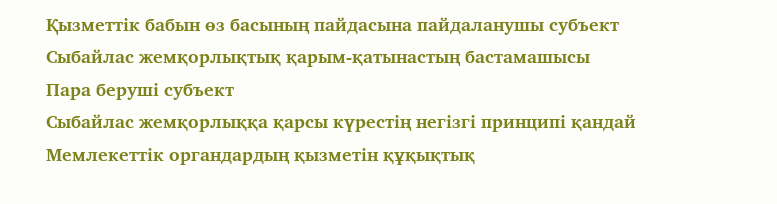Қызметтік бабын өз басының пайдасына пайдаланушы субъект
Сыбайлас жемқорлықтық қарым-қатынастың бастамашысы
Пара беруші субъект
Сыбайлас жемқорлыққа қарсы күрестің негізгі принципі қандай
Мемлекеттік органдардың қызметін құқықтық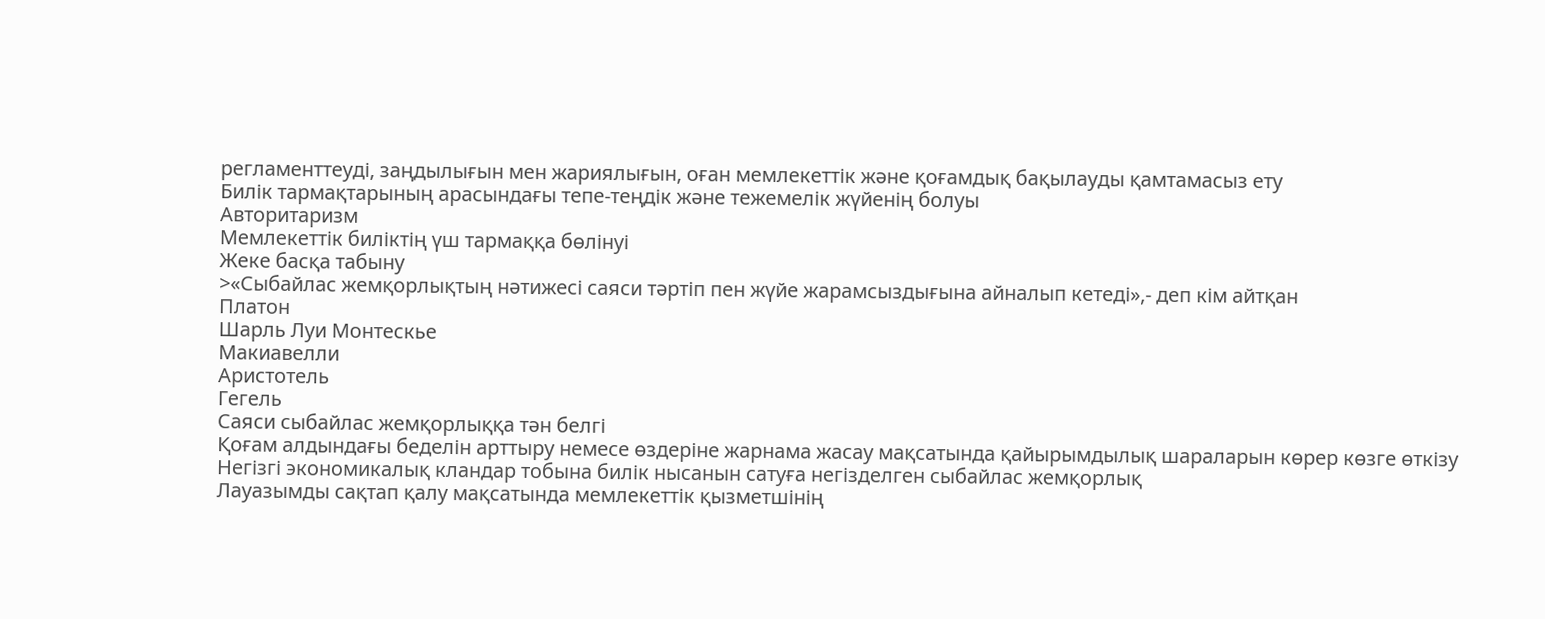регламенттеуді, заңдылығын мен жариялығын, оған мемлекеттік және қоғамдық бақылауды қамтамасыз ету
Билік тармақтарының арасындағы тепе-теңдік және тежемелік жүйенің болуы
Авторитаризм
Мемлекеттік биліктің үш тармаққа бөлінуі
Жеке басқа табыну
>«Сыбайлас жемқорлықтың нәтижесі саяси тәртіп пен жүйе жарамсыздығына айналып кетеді»,- деп кім айтқан
Платон
Шарль Луи Монтескье
Макиавелли
Аристотель
Гегель
Саяси сыбайлас жемқорлыққа тән белгі
Қоғам алдындағы беделін арттыру немесе өздеріне жарнама жасау мақсатында қайырымдылық шараларын көрер көзге өткізу
Негізгі экономикалық кландар тобына билік нысанын сатуға негізделген сыбайлас жемқорлық
Лауазымды сақтап қалу мақсатында мемлекеттік қызметшінің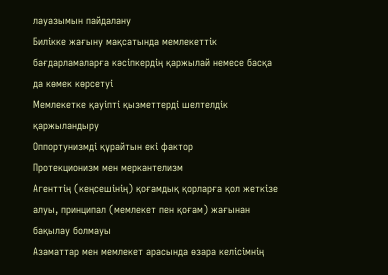лауазымын пайдалану
Билікке жағыну мақсатында мемлекеттік бағдарламаларға кәсіпкердің қаржылай немесе басқа да көмек көрсетуі
Мемлекетке қауіпті қызметтерді шелтелдік қаржыландыру
Оппортунизмді құрайтын екі фактор
Протекционизм мен меркантелизм
Агенттің (кеңсешінің) қоғамдық қорларға қол жеткізе алуы, принципал (мемлекет пен қоғам) жағынан бақылау болмауы
Азаматтар мен мемлекет арасында өзара келісімнің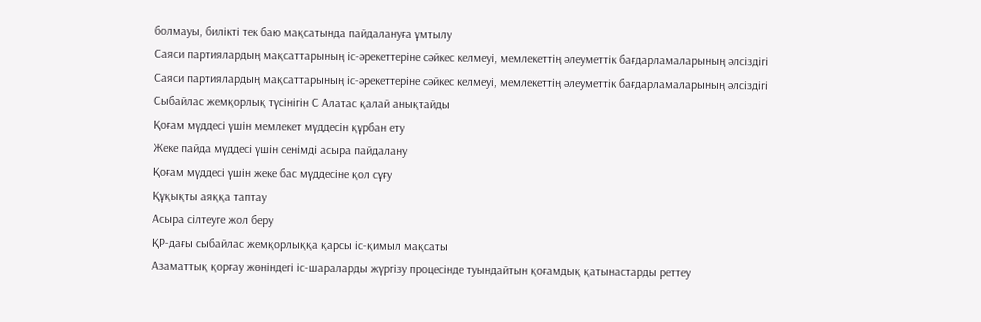болмауы, билікті тек баю мақсатында пайдалануға ұмтылу
Саяси партиялардың мақсаттарының іс-әрекеттеріне сәйкес келмеуі, мемлекеттің әлеуметтік бағдарламаларының әлсіздігі
Саяси партиялардың мақсаттарының іс-әрекеттеріне сәйкес келмеуі, мемлекеттің әлеуметтік бағдарламаларының әлсіздігі
Сыбайлас жемқорлық түсінігін С Алатас қалай анықтайды
Қоғам мүддесі үшін мемлекет мүддесін құрбан ету
Жеке пайда мүддесі үшін сенімді асыра пайдалану
Қоғам мүддесі үшін жеке бас мүддесіне қол сұғу
Құқықты аяққа таптау
Асыра сілтеуге жол беру
ҚР-дағы сыбайлас жемқорлыққа қарсы іс-қимыл мақсаты
Азаматтық қорғау жөніндегі іс-шараларды жүргізу процесінде туындайтын қоғамдық қатынастарды реттеу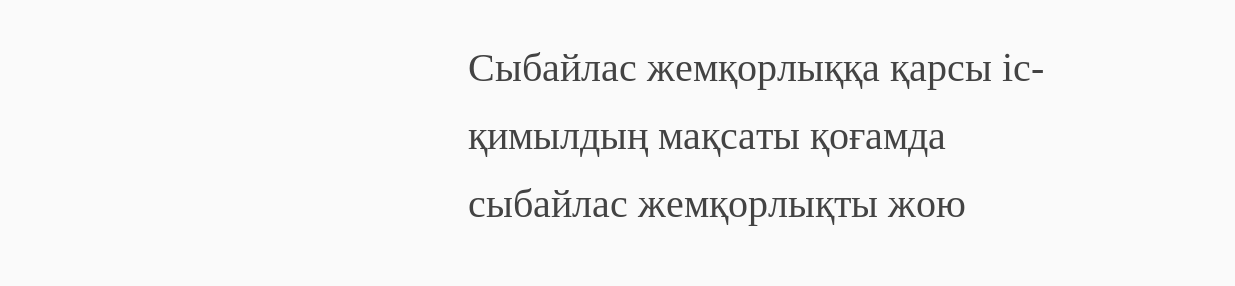Сыбайлас жемқорлыққа қарсы іс-қимылдың мақсаты қоғамда сыбайлас жемқорлықты жою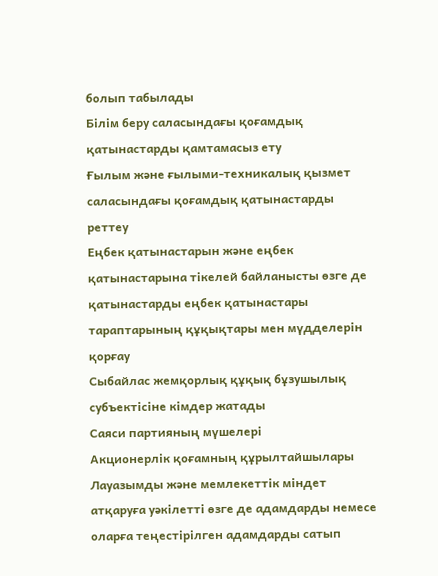болып табылады
Білім беру саласындағы қоғамдық қатынастарды қамтамасыз ету
Ғылым және ғылыми-техникалық қызмет саласындағы қоғамдық қатынастарды реттеу
Еңбек қатынастарын және еңбек қатынастарына тікелей байланысты өзге де қатынастарды еңбек қатынастары тараптарының құқықтары мен мүдделерін қорғау
Сыбайлас жемқорлық құқық бұзушылық субъектiсiне кімдер жатады
Саяси партияның мүшелері
Акционерлік қоғамның құрылтайшылары
Лауазымды және мемлекеттiк мiндет атқаруға уәкiлеттi өзге де адамдарды немесе оларға теңестiрiлген адамдарды сатып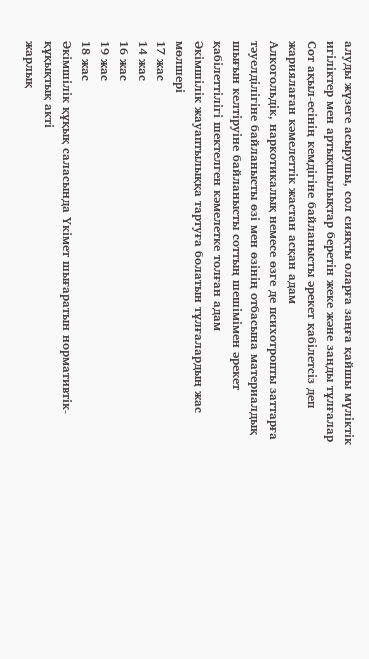алуды жүзеге acыpушы, сол сияқты оларға заңға қайшы мүліктік игiліктер мен артықшылықтар беретiн жеке және заңды тұлғалар
Сот ақыл-есінің кемдігіне байланысты әрекет қабілетсіз деп жариялаған кәмелеттік жастан асқан адам
Алкогольдік, наркотикалық немесе өзге де психотропты заттарға тәуелділігіне байланысты өзі мен өзінің отбасына материалдық шығын келтіруіне байланысты соттың шешімімен әрекет қабілеттілігі шектелген кәмелетке толған адам
Әкімшілік жауаптылыққа тартуға болатын тұлғалардың жас мөлшері
17 жас
14 жас
16 жас
19 жас
18 жас
Әкімшілік құқық саласында Үкімет шығаратын нормативтік-құқықтық акті
жарлық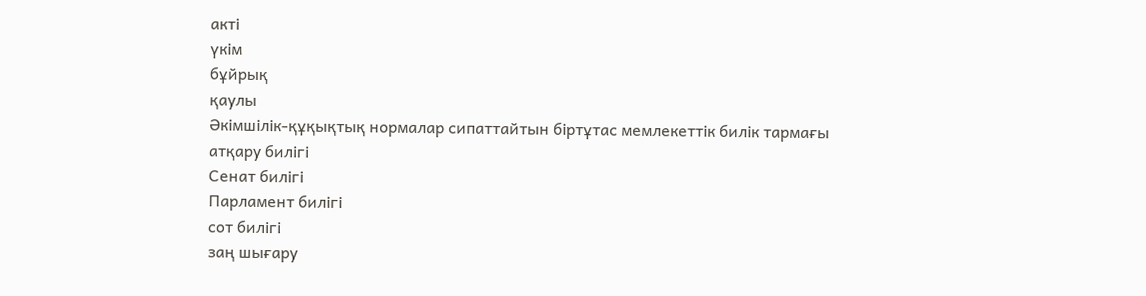акті
үкім
бұйрық
қаулы
Әкімшілік-құқықтық нормалар сипаттайтын біртұтас мемлекеттік билік тармағы
атқару билігі
Сенат билігі
Парламент билігі
сот билігі
заң шығару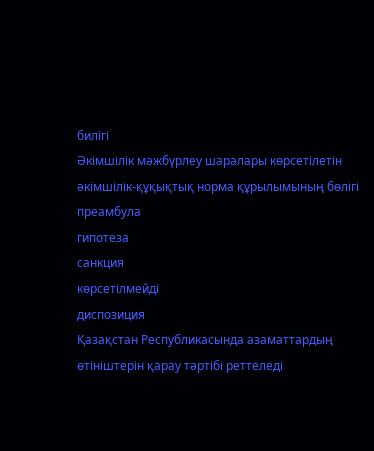билігі
Әкімшілік мәжбүрлеу шаралары көрсетілетін әкімшілік-құқықтық норма құрылымының бөлігі
преамбула
гипотеза
санкция
көрсетілмейді
диспозиция
Қазақстан Республикасында азаматтардың өтініштерін қарау тәртібі реттеледі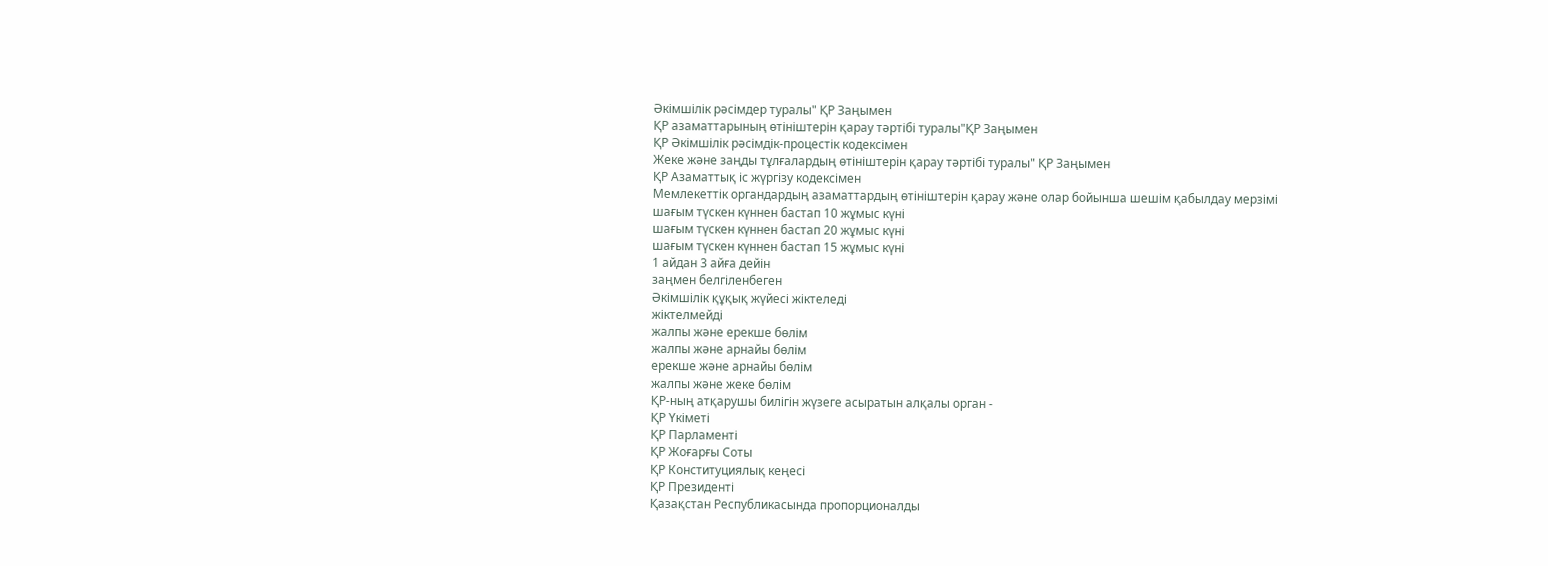Әкімшілік рәсімдер туралы" ҚР Заңымен
ҚР азаматтарының өтініштерін қарау тәртібі туралы"ҚР Заңымен
ҚР Әкімшілік рәсімдік-процестік кодексімен
Жеке және заңды тұлғалардың өтініштерін қарау тәртібі туралы" ҚР Заңымен
ҚР Азаматтық іс жүргізу кодексімен
Мемлекеттік органдардың азаматтардың өтініштерін қарау және олар бойынша шешім қабылдау мерзімі
шағым түскен күннен бастап 10 жұмыс күні
шағым түскен күннен бастап 20 жұмыс күні
шағым түскен күннен бастап 15 жұмыс күні
1 айдан 3 айға дейін
заңмен белгіленбеген
Әкімшілік құқық жүйесі жіктеледі
жіктелмейді
жалпы және ерекше бөлім
жалпы және арнайы бөлім
ерекше және арнайы бөлім
жалпы және жеке бөлім
ҚР-ның атқарушы билігін жүзеге асыратын алқалы орган -
ҚР Үкіметі
ҚР Парламенті
ҚР Жоғарғы Соты
ҚР Конституциялық кеңесі
ҚР Президенті
Қазақстан Республикасында пропорционалды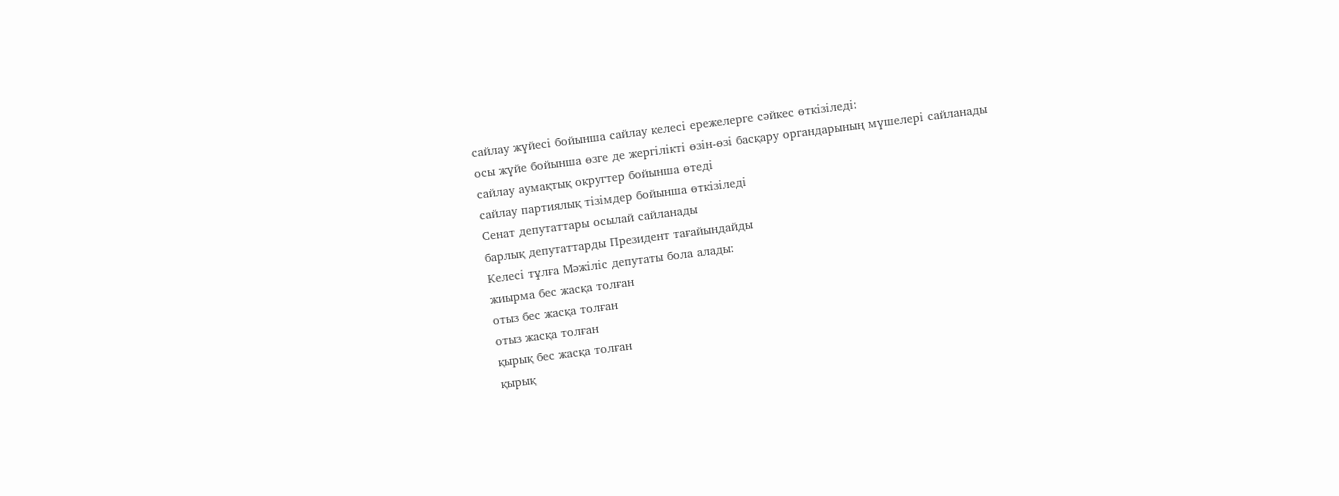сайлау жүйесі бойынша сайлау келесі ережелерге сәйкес өткізіледі:
осы жүйе бойынша өзге де жергілікті өзін-өзі басқару органдарының мүшелері сайланады
сайлау аумақтық округтер бойынша өтеді
сайлау партиялық тізімдер бойынша өткізіледі
Сенат депутаттары осылай сайланады
барлық депутаттарды Президент тағайындайды
Келесі тұлға Мәжіліс депутаты бола алады:
жиырма бес жасқа толған
отыз бес жасқа толған
отыз жасқа толған
қырық бес жасқа толған
қырық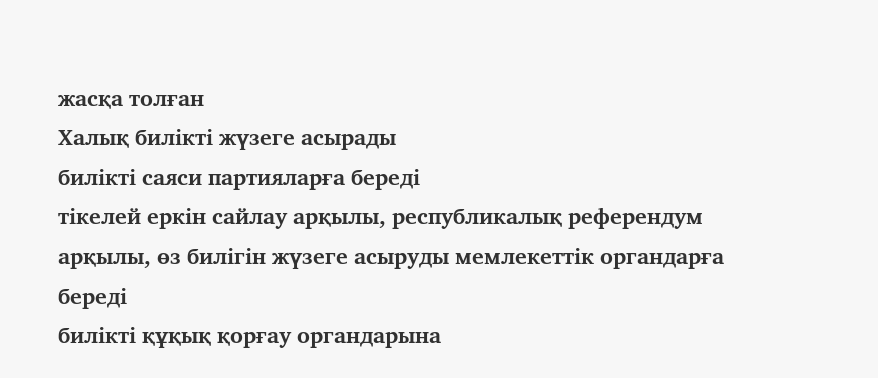жасқа толған
Халық билікті жүзеге асырады
билікті саяси партияларға береді
тікелей еркін сайлау арқылы, республикалық референдум арқылы, өз билігін жүзеге асыруды мемлекеттік органдарға береді
билікті құқық қорғау органдарына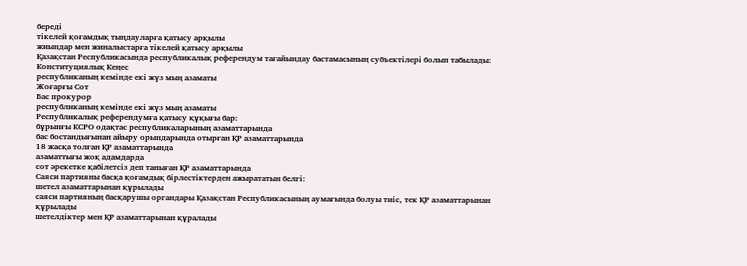береді
тікелей қоғамдық тыңдауларға қатысу арқылы
жиындар мен жиналыстарға тікелей қатысу арқылы
Қазақстан Республикасында республикалық референдум тағайындау бастамасының субъектілері болып табылады:
Конституциялық Кеңес
республиканың кемінде екі жүз мың азаматы
Жоғарғы Сот
Бас прокурор
республиканың кемінде екі жүз мың азаматы
Республикалық референдумға қатысу құқығы бар:
бұрынғы КСРО одақтас республикаларының азаматтарында
бас бостандығынан айыру орындарында отырған ҚР азаматтарында
18 жасқа толған ҚР азаматтарында
азаматтығы жоқ адамдарда
сот әрекетке қабілетсіз деп таныған ҚР азаматтарында
Саяси партияны басқа қоғамдық бірлестіктерден ажырататын белгі:
шетел азаматтарынан құрылады
саяси партияның басқарушы органдары Қазақстан Республикасының аумағында болуы тиіс, тек ҚР азаматтарынан құрылады
шетелдіктер мен ҚР азаматтарынан құралады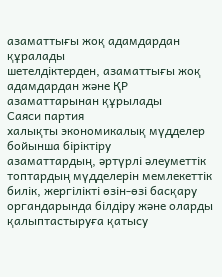азаматтығы жоқ адамдардан құралады
шетелдіктерден, азаматтығы жоқ адамдардан және ҚР азаматтарынан құрылады
Саяси партия
халықты экономикалық мүдделер бойынша біріктіру
азаматтардың, әртүрлі әлеуметтік топтардың мүдделерін мемлекеттік билік, жергілікті өзін-өзі басқару органдарында білдіру және оларды қалыптастыруға қатысу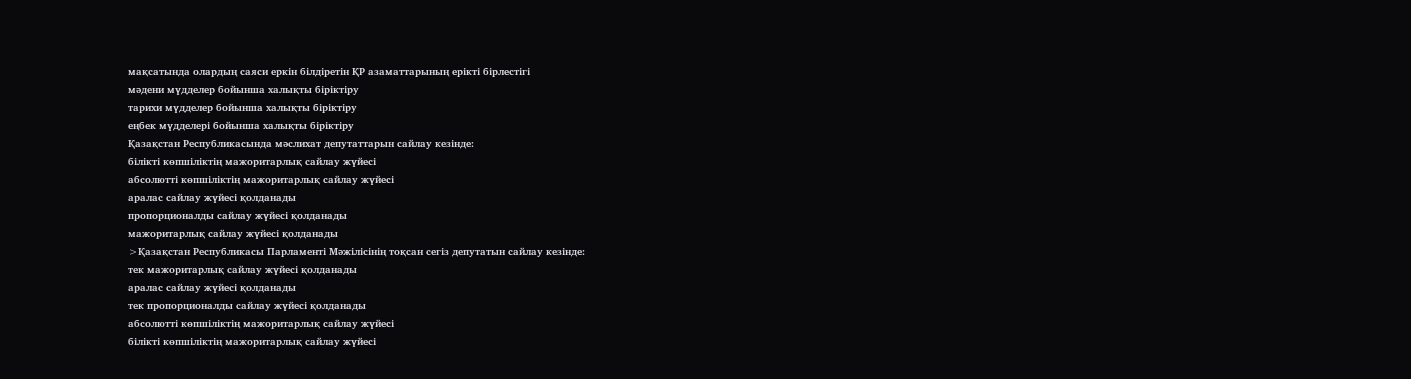мақсатында олардың саяси еркін білдіретін ҚР азаматтарының ерікті бірлестігі
мәдени мүдделер бойынша халықты біріктіру
тарихи мүдделер бойынша халықты біріктіру
еңбек мүдделері бойынша халықты біріктіру
Қазақстан Республикасында мәслихат депутаттарын сайлау кезінде:
білікті көпшіліктің мажоритарлық сайлау жүйесі
абсолютті көпшіліктің мажоритарлық сайлау жүйесі
аралас сайлау жүйесі қолданады
пропорционалды сайлау жүйесі қолданады
мажоритарлық сайлау жүйесі қолданады
>Қазақстан Республикасы Парламенті Мәжілісінің тоқсан сегіз депутатын сайлау кезінде:
тек мажоритарлық сайлау жүйесі қолданады
аралас сайлау жүйесі қолданады
тек пропорционалды сайлау жүйесі қолданады
абсолютті көпшіліктің мажоритарлық сайлау жүйесі
білікті көпшіліктің мажоритарлық сайлау жүйесі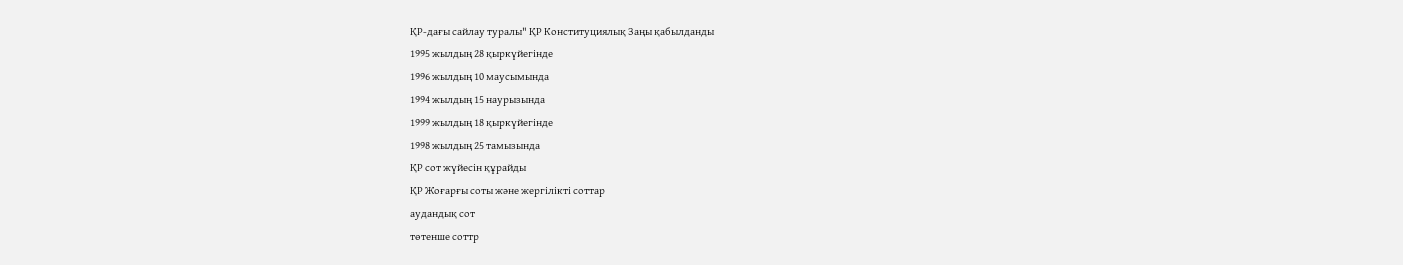ҚР-дағы сайлау туралы" ҚР Конституциялық Заңы қабылданды
1995 жылдың 28 қыркүйегінде
1996 жылдың 10 маусымында
1994 жылдың 15 наурызында
1999 жылдың 18 қыркүйегінде
1998 жылдың 25 тамызында
ҚР сот жүйесін құрайды
ҚР Жоғарғы соты және жергілікті соттар
аудандық сот
төтенше соттр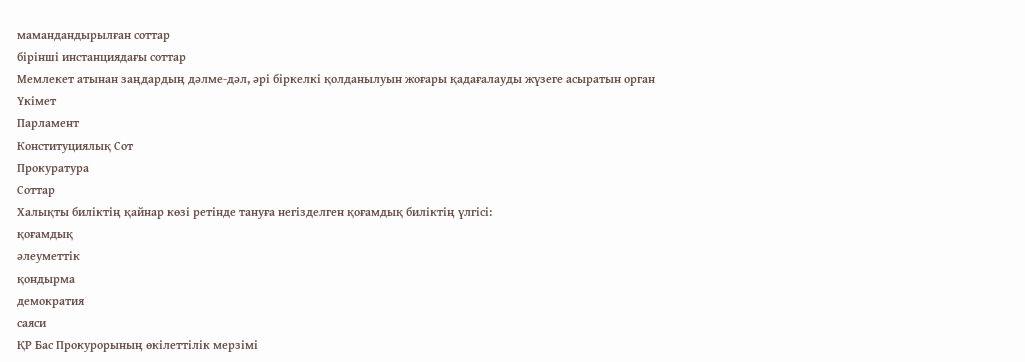мамандандырылған соттар
бірінші инстанциядағы соттар
Мемлекет атынан заңдардың дәлме-дәл, әрі біркелкі қолданылуын жоғары қадағалауды жүзеге асыратын орган
Үкімет
Парламент
Конституциялық Сот
Прокуратура
Соттар
Халықты биліктің қайнар көзі ретінде тануға негізделген қоғамдық биліктің үлгісі:
қоғамдық
әлеуметтік
қондырма
демократия
саяси
ҚР Бас Прокурорының өкілеттілік мерзімі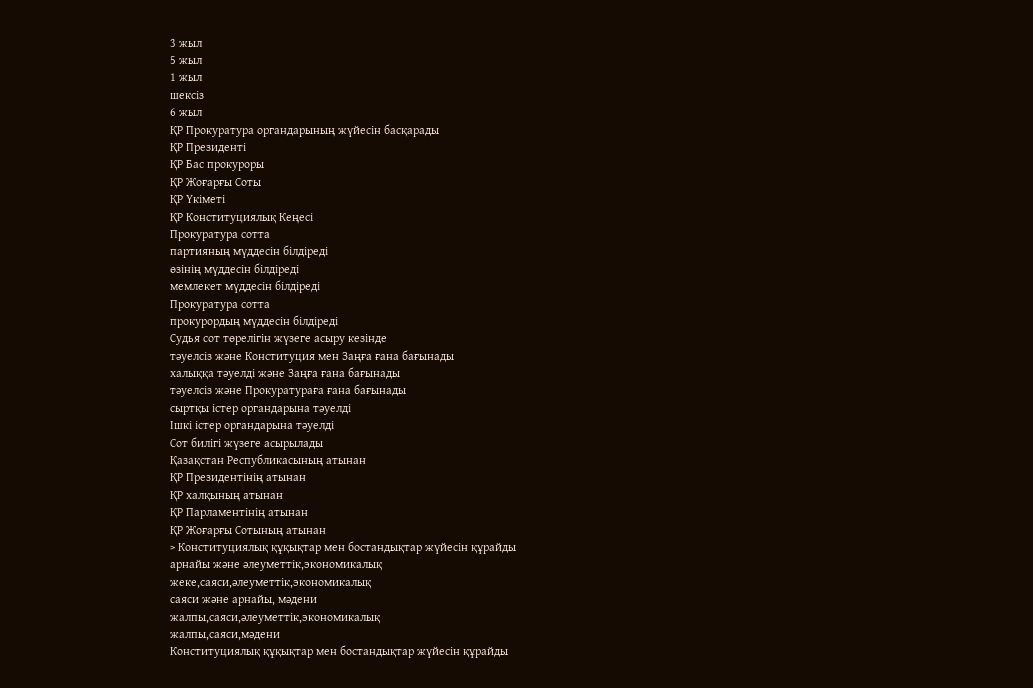3 жыл
5 жыл
1 жыл
шексіз
6 жыл
ҚР Прокуратура органдарының жүйесін басқарады
ҚР Президенті
ҚР Бас прокуроры
ҚР Жоғарғы Соты
ҚР Үкіметі
ҚР Конституциялық Кеңесі
Прокуратура сотта
партияның мүддесін білдіреді
өзінің мүддесін білдіреді
мемлекет мүддесін білдіреді
Прокуратура сотта
прокурордың мүддесін білдіреді
Судья сот төрелігін жүзеге асыру кезінде
тәуелсіз және Конституция мен Заңға ғана бағынады
халыққа тәуелді және Заңға ғана бағынады
тәуелсіз және Прокуратураға ғана бағынады
сыртқы істер органдарына тәуелді
Ішкі істер органдарына тәуелді
Сот билігі жүзеге асырылады
Қазақстан Республикасының атынан
ҚР Президентінің атынан
ҚР халқының атынан
ҚР Парламентінің атынан
ҚР Жоғарғы Сотының атынан
> Конституциялық құқықтар мен бостандықтар жүйесін құрайды
арнайы және әлеуметтік,экономикалық
жеке,саяси,әлеуметтік,экономикалық
саяси және арнайы, мәдени
жалпы,саяси,әлеуметтік,экономикалық
жалпы,саяси,мәдени
Конституциялық құқықтар мен бостандықтар жүйесін құрайды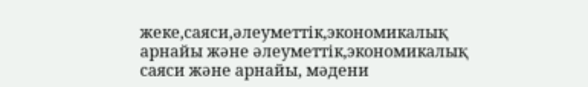жеке,саяси,әлеуметтік,экономикалық
арнайы және әлеуметтік,экономикалық
саяси және арнайы, мәдени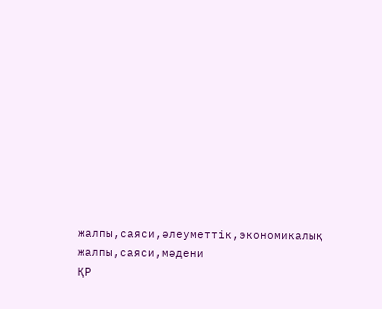жалпы,саяси,әлеуметтік,экономикалық
жалпы,саяси,мәдени
ҚР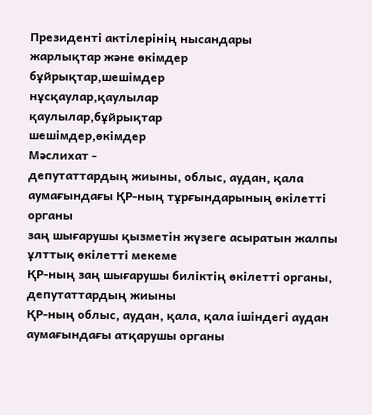Президенті актілерінің нысандары
жарлықтар және өкімдер
бұйрықтар,шешімдер
нұсқаулар,қаулылар
қаулылар,бұйрықтар
шешімдер,өкімдер
Мәслихат -
депутаттардың жиыны, облыс, аудан, қала аумағындағы ҚР-ның тұрғындарының өкілетті органы
заң шығарушы қызметін жүзеге асыратын жалпы ұлттық өкілетті мекеме
ҚР-ның заң шығарушы биліктің өкілетті органы, депутаттардың жиыны
ҚР-ның облыс, аудан, қала, қала ішіндегі аудан аумағындағы атқарушы органы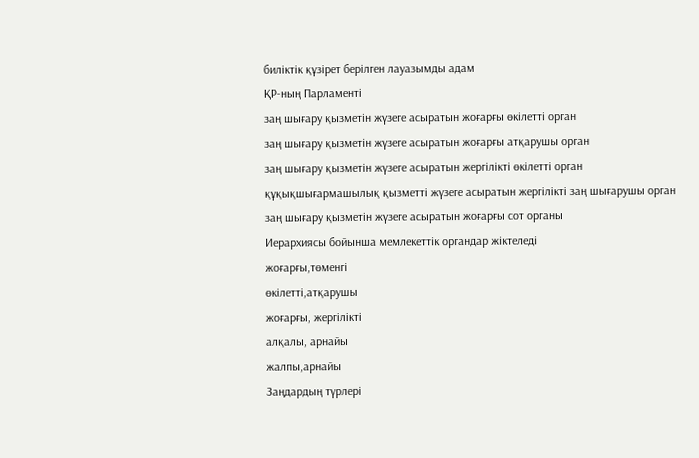биліктік құзірет берілген лауазымды адам
ҚР-ның Парламенті
заң шығару қызметін жүзеге асыратын жоғарғы өкілетті орган
заң шығару қызметін жүзеге асыратын жоғарғы атқарушы орган
заң шығару қызметін жүзеге асыратын жергілікті өкілетті орган
құқықшығармашылық қызметті жүзеге асыратын жергілікті заң шығарушы орган
заң шығару қызметін жүзеге асыратын жоғарғы сот органы
Иерархиясы бойынша мемлекеттік органдар жіктеледі
жоғарғы,төменгі
өкілетті,атқарушы
жоғарғы, жергілікті
алқалы, арнайы
жалпы,арнайы
Заңдардың түрлері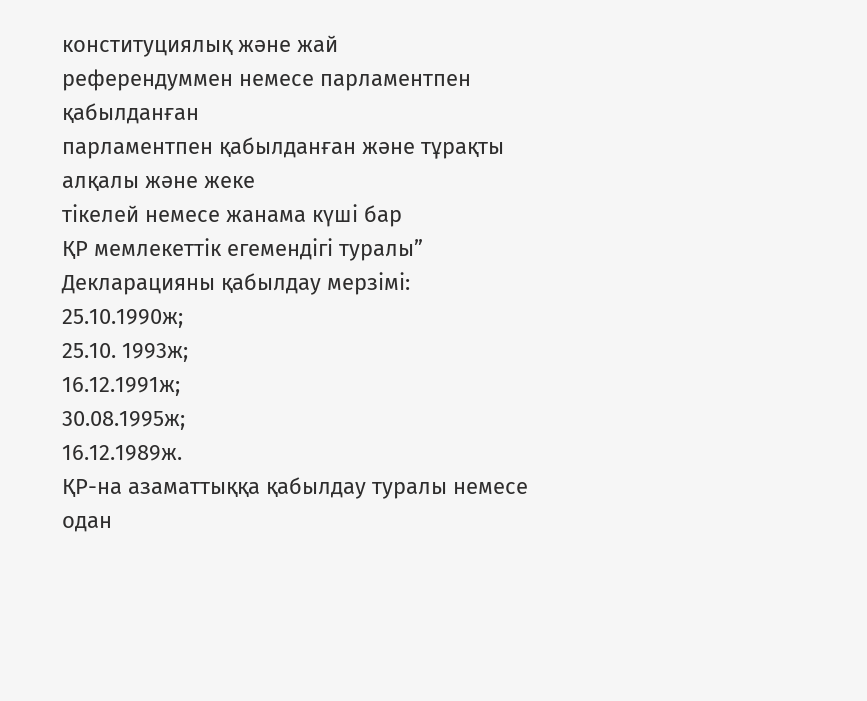конституциялық және жай
референдуммен немесе парламентпен қабылданған
парламентпен қабылданған және тұрақты
алқалы және жеке
тікелей немесе жанама күші бар
ҚР мемлекеттік егемендігі туралы” Декларацияны қабылдау мерзімі:
25.10.1990ж;
25.10. 1993ж;
16.12.1991ж;
30.08.1995ж;
16.12.1989ж.
ҚР-на азаматтыққа қабылдау туралы немесе одан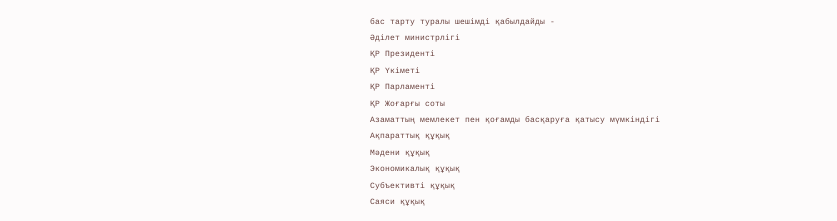бас тарту туралы шешімді қабылдайды -
Әділет министрлігі
ҚР Президенті
ҚР Үкіметі
ҚР Парламенті
ҚР Жоғарғы соты
Азаматтың мемлекет пен қоғамды басқаруға қатысу мүмкіндігі
Ақпараттық құқық
Мәдени құқық
Экономикалық құқық
Субъективті құқық
Саяси құқық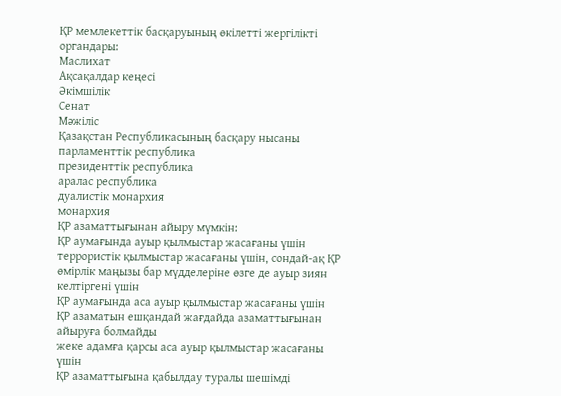ҚР мемлекеттік басқаруының өкілетті жергілікті органдары:
Маслихат
Ақсақалдар кеңесі
Әкімшілік
Сенат
Мәжіліс
Қазақстан Республикасының басқару нысаны
парламенттiк республика
президенттiк республика
аралас республика
дуалистiк монархия
монархия
ҚР азаматтығынан айыру мүмкін:
ҚР аумағында ауыр қылмыстар жасағаны үшін
террористік қылмыстар жасағаны үшін, сондай-ақ ҚР өмірлік маңызы бар мүдделеріне өзге де ауыр зиян келтіргені үшін
ҚР аумағында аса ауыр қылмыстар жасағаны үшін
ҚР азаматын ешқандай жағдайда азаматтығынан айыруға болмайды
жеке адамға қарсы аса ауыр қылмыстар жасағаны үшін
ҚР азаматтығына қабылдау туралы шешімді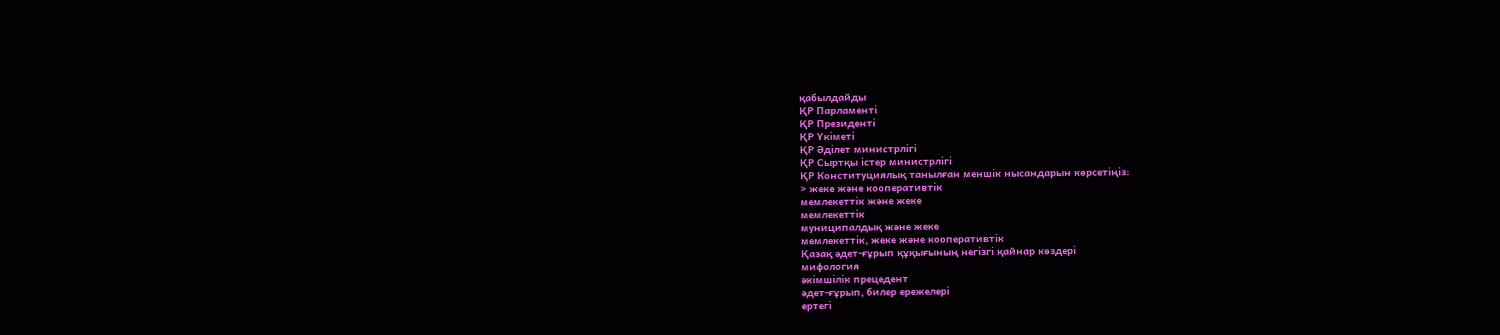қабылдайды
ҚР Парламенті
ҚР Президенті
ҚР Үкіметі
ҚР Әділет министрлігі
ҚР Сыртқы істер министрлігі
ҚР Конституциялық танылған меншік нысандарын көрсетіңіз:
> жеке және кооперативтік
мемлекеттік және жеке
мемлекеттік
муниципалдық және жеке
мемлекеттік, жеке және кооперативтік
Қазақ әдет-ғұрып құқығының негізгі қайнар көздері
мифология
әкімшілік прецедент
әдет-ғұрып, билер ережелері
ертегі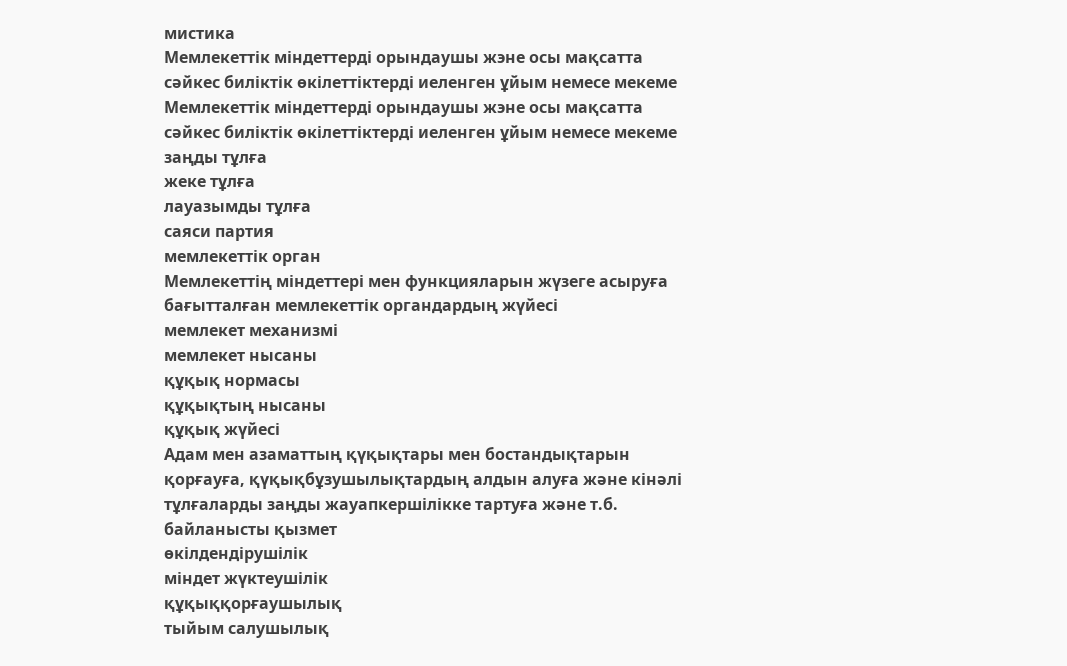мистика
Мемлекеттік міндеттерді орындаушы жэне осы мақсатта сәйкес биліктік өкілеттіктерді иеленген ұйым немесе мекеме
Мемлекеттік міндеттерді орындаушы жэне осы мақсатта сәйкес биліктік өкілеттіктерді иеленген ұйым немесе мекеме заңды тұлға
жеке тұлға
лауазымды тұлға
саяси партия
мемлекеттік орган
Мемлекеттің міндеттері мен функцияларын жүзеге асыруға бағытталған мемлекеттік органдардың жүйесі
мемлекет механизмі
мемлекет нысаны
құқық нормасы
құқықтың нысаны
құқық жүйесі
Адам мен азаматтың қүқықтары мен бостандықтарын қорғауға, қүқықбұзушылықтардың алдын алуға және кінәлі тұлғаларды заңды жауапкершілікке тартуға және т.б. байланысты қызмет
өкілдендірушілік
міндет жүктеушілік
құқыққорғаушылық
тыйым салушылық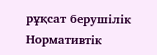рұқсат берушілік
Нормативтік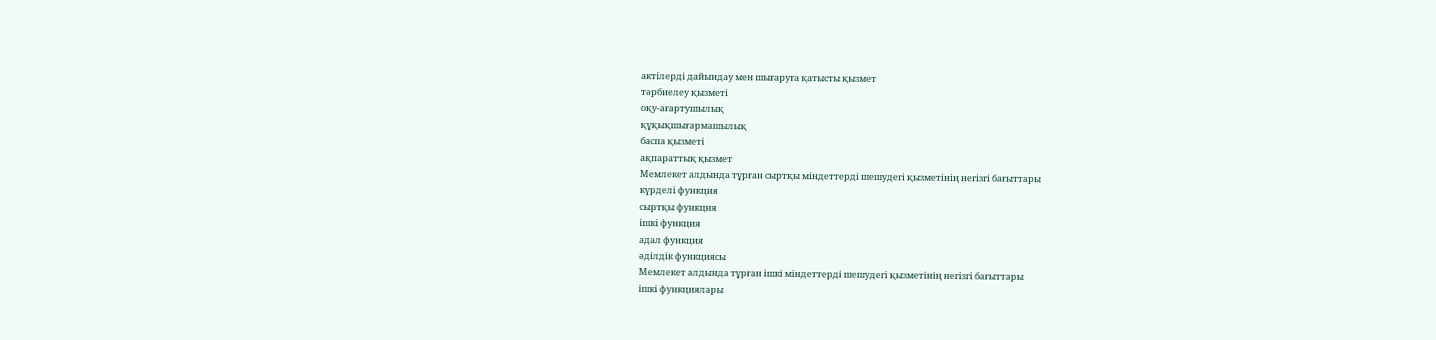актілерді дайыидау мен шығаруға қатысты қызмет
тәрбиелеу қызметі
оқу-ағартушылық
құқықшығармашылық
баспа қызметі
ақпараттық қызмет
Мемлекет алдында тұрған сыртқы міндеттерді шешудегі қызметінің негізгі бағыттары
күрделі функция
сыртқы функция
ішкі функция
адал функция
әділдік функциясы
Мемлекет алдында тұрған ішкі міндеттерді шешудегі қызметінің негізгі бағыттары
ішкі функциялары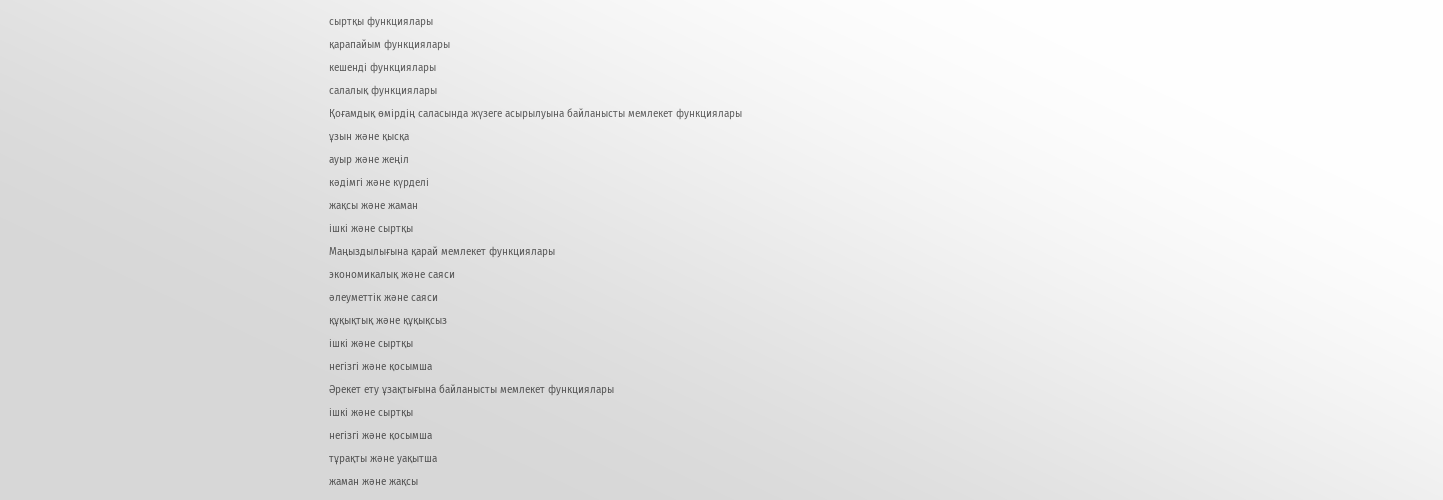сыртқы функциялары
қарапайым функциялары
кешенді функциялары
салалық функциялары
Қоғамдық өмірдің саласында жүзеге асырылуына байланысты мемлекет функциялары
ұзын және қысқа
ауыр және жеңіл
кәдімгі және күрделі
жақсы және жаман
ішкі және сыртқы
Маңыздылығына қарай мемлекет функциялары
экономикалық және саяси
әлеуметтік және саяси
құқықтық және құқықсыз
ішкі және сыртқы
негізгі және қосымша
Әрекет ету ұзақтығына байланысты мемлекет функциялары
ішкі және сыртқы
негізгі және қосымша
тұрақты және уақытша
жаман және жақсы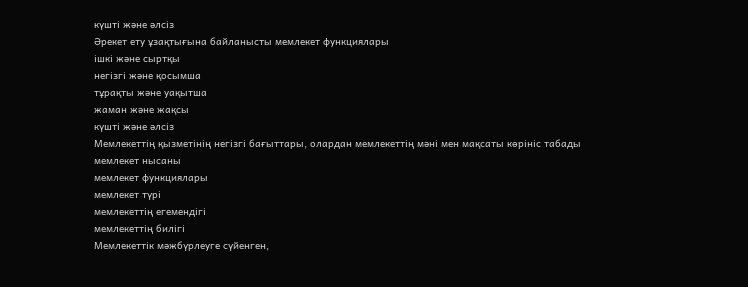күшті және әлсіз
Әрекет ету ұзақтығына байланысты мемлекет функциялары
ішкі және сыртқы
негізгі және қосымша
тұрақты және уақытша
жаман және жақсы
күшті және әлсіз
Мемлекеттің қызметінің негізгі бағыттары, олардан мемлекеттің мәні мен мақсаты көрініс табады
мемлекет нысаны
мемлекет функциялары
мемлекет түрі
мемлекеттің егемендігі
мемлекеттің билігі
Мемлекеттік мәжбүрлеуге сүйенген,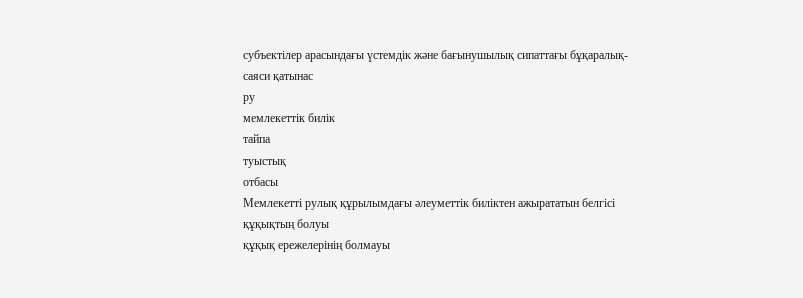субъектілер арасындағы үстемдік және бағынушылық сипаттағы бұқаралық-саяси қатынас
ру
мемлекеттік билік
тайпа
туыстық
отбасы
Мемлекетті рулық құрылымдағы әлеуметтік биліктен ажырататын белгісі
құқықтың болуы
құқық ережелерінің болмауы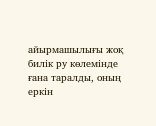айырмашылығы жоқ
билік ру көлемінде ғана таралды, оның еркін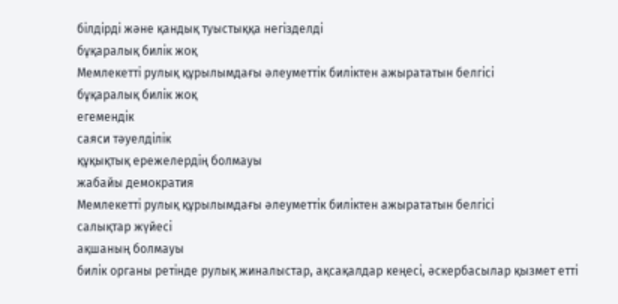білдірді және қандық туыстыққа негізделді
бұқаралық билік жоқ
Мемлекетті рулық құрылымдағы әлеуметтік биліктен ажырататын белгісі
бұқаралық билік жоқ
егемендік
саяси тәуелділік
құқықтық ережелердің болмауы
жабайы демократия
Мемлекетті рулық құрылымдағы әлеуметтік биліктен ажырататын белгісі
салықтар жүйесі
ақшаның болмауы
билік органы ретінде рулық жиналыстар, ақсақалдар кеңесі, әскербасылар қызмет етті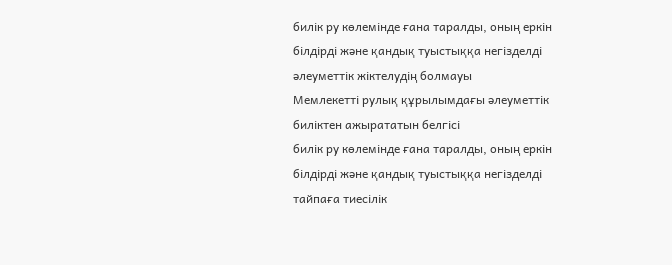билік ру көлемінде ғана таралды, оның еркін білдірді және қандық туыстыққа негізделді
әлеуметтік жіктелудің болмауы
Мемлекетті рулық құрылымдағы әлеуметтік биліктен ажырататын белгісі
билік ру көлемінде ғана таралды, оның еркін білдірді және қандық туыстыққа негізделді
тайпаға тиесілік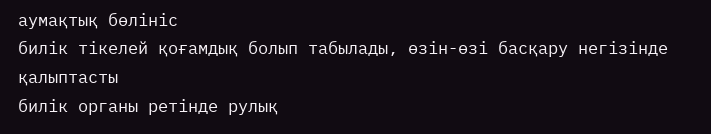аумақтық бөлініс
билік тікелей қоғамдық болып табылады, өзін-өзі басқару негізінде қалыптасты
билік органы ретінде рулық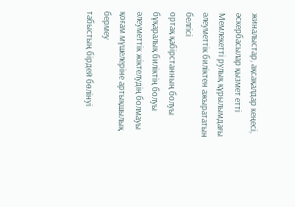жиналыстар, ақсақалдар кеңесі, әскербасылар қызмет етті
Мемлекетті рулық құрылымдағы әлеуметтік биліктен ажырататын белгісі
ортақ қабірстанның болуы
бұқаралық биліктің болуы
әлеуметтік жіктелудің болмауы
қоғам мүшелеріне артықшылық бермеу
табыстың бірдей бөлінуі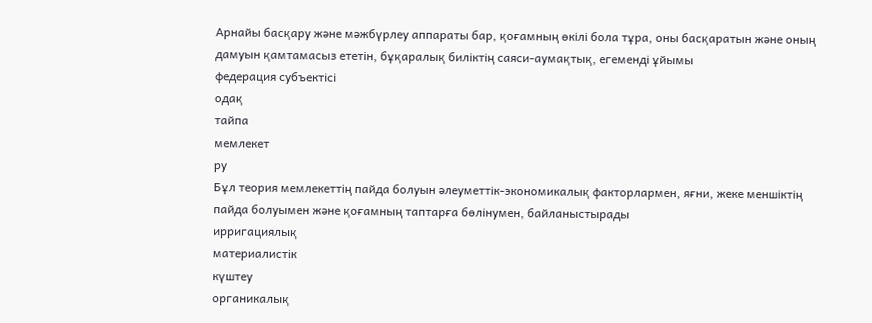Арнайы басқару және мәжбүрлеу аппараты бар, қоғамның өкілі бола тұра, оны басқаратын және оның дамуын қамтамасыз ететін, бұқаралық биліктің саяси-аумақтық, егеменді ұйымы
федерация субъектісі
одақ
тайпа
мемлекет
ру
Бұл теория мемлекеттің пайда болуын әлеуметтік-экономикалық факторлармен, яғни, жеке меншіктің пайда болуымен және қоғамның таптарға бөлінумен, байланыстырады
ирригациялық
материалистік
күштеу
органикалық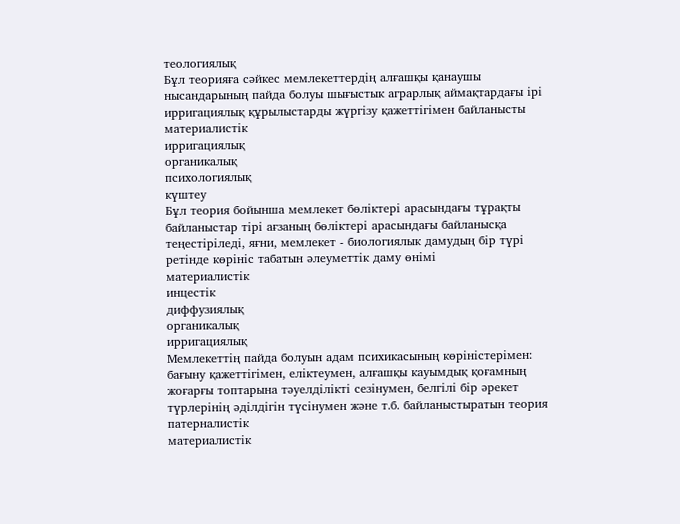теологиялық
Бұл теорияға сәйкес мемлекеттердің алғашқы қанаушы нысандарының пайда болуы шығыстык аграрлық аймақтардағы ірі ирригациялық құрылыстарды жүргізу қажеттігімен байланысты
материалистік
ирригациялық
органикалық
психологиялық
күштеу
Бұл теория бойынша мемлекет бөліктері арасындағы тұрақты байланыстар тірі ағзаның бөліктері арасындағы байланысқа теңестіріледі, яғни, мемлекет - биологиялык дамудың бір түрі ретінде көрініс табатын әлеуметтік даму өнімі
материалистік
инцестік
диффузиялық
органикалық
ирригациялық
Мемлекеттің пайда болуын адам психикасының көріністерімен: бағыну қажеттігімен, еліктеумен, алғашқы кауымдық қоғамның жоғарғы топтарына тәуелділікті сезінумен, белгілі бір әрекет түрлерінің әділдігін түсінумен және т.б. байланыстыратын теория
патерналистік
материалистік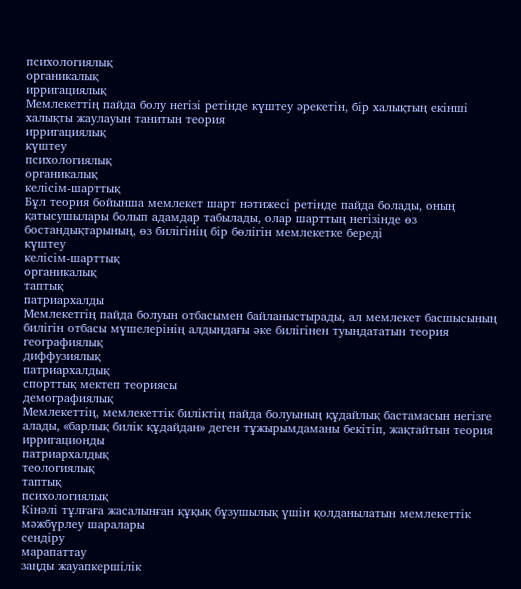психологиялық
органикалық
ирригациялық
Мемлекеттің пайда болу негізі ретінде күштеу әрекетін, бір халықтың екінші халықты жаулауын танитын теория
ирригациялық
күштеу
психологиялық
органикалық
келісім-шарттық
Бұл теория бойынша мемлекет шарт нәтижесі ретінде пайда болады, оның қатысушылары болып адамдар табылады, олар шарттың негізінде өз бостандықтарының, өз билігінің бір бөлігін мемлекетке береді
күштеу
келісім-шарттық
органикалық
таптық
патриархалды
Мемлекетгің пайда болуын отбасымен байланыстырады, ал мемлекет басшысының билігін отбасы мүшелерінің алдындағы әке билігінен туындататын теория
географиялық
диффузиялық
патриархалдық
спорттық мектеп теориясы
демографиялық
Мемлекеттің, мемлекеттік биліктің пайда болуының құдайлық бастамасын негізге алады, «барлық билік құдайдан» деген тұжырымдаманы бекітіп, жақтайтын теория
ирригационды
патриархалдық
теологиялық
таптық
психологиялық
Кінәлі тұлғаға жасалынған құқық бұзушылық үшін қолданылатын мемлекеттік мәжбүрлеу шаралары
сендіру
марапаттау
заңды жауапкершілік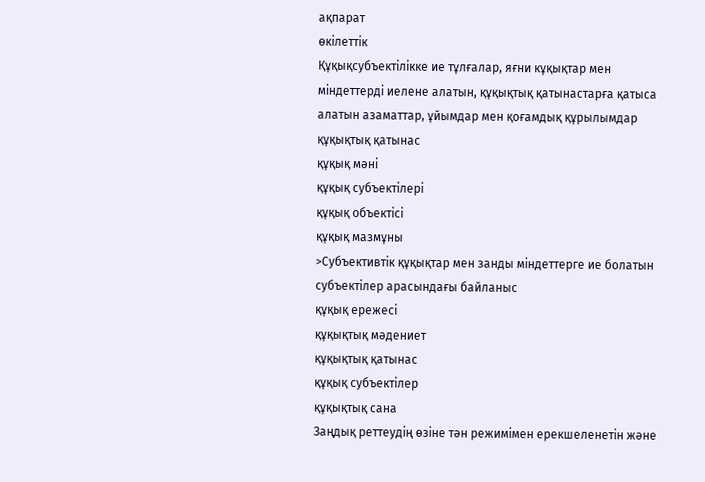ақпарат
өкілеттік
Құқықсубъектілікке ие тұлғалар, яғни кұқықтар мен міндеттерді иелене алатын, құқықтық қатынастарға қатыса алатын азаматтар, ұйымдар мен қоғамдық құрылымдар
құқықтық қатынас
құқық мәні
құқық субъектілері
құқық объектісі
құқық мазмұны
>Субъективтік құқықтар мен занды міндеттерге ие болатын субъектілер арасындағы байланыс
құқық ережесі
құқықтық мәдениет
құқықтық қатынас
құқық субъектілер
құқықтық сана
Заңдық реттеудің өзіне тән режимімен ерекшеленетін және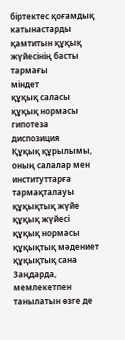біртектес қоғамдық катынастарды қамтитын құқық жүйесінің басты тармағы
міндет
құқық саласы
құқық нормасы
гипотеза
диспозиция
Құқық құрылымы, оның салалар мен институттарға тармақталауы
құқықтық жүйе
құқық жүйесі
құқық нормасы
құқықтық мәдениет
құқықтық сана
Заңдарда, мемлекетпен танылатын өзге де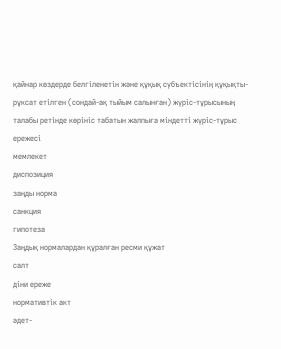қайнар көздерде белгіленетін және құқық субъектісінің құқықты-рұксат етілген (сондай-ақ тыйым салынған) жүріс-тұрысының талабы ретінде көрініс табатын жалпыға міндетті жүріс-тұрыс ережесі
мемлекет
диспозиция
заңды норма
санкция
гипотеза
Заңдық нормалардан құралған ресми құжат
салт
діни ереже
нормативтік акт
әдет-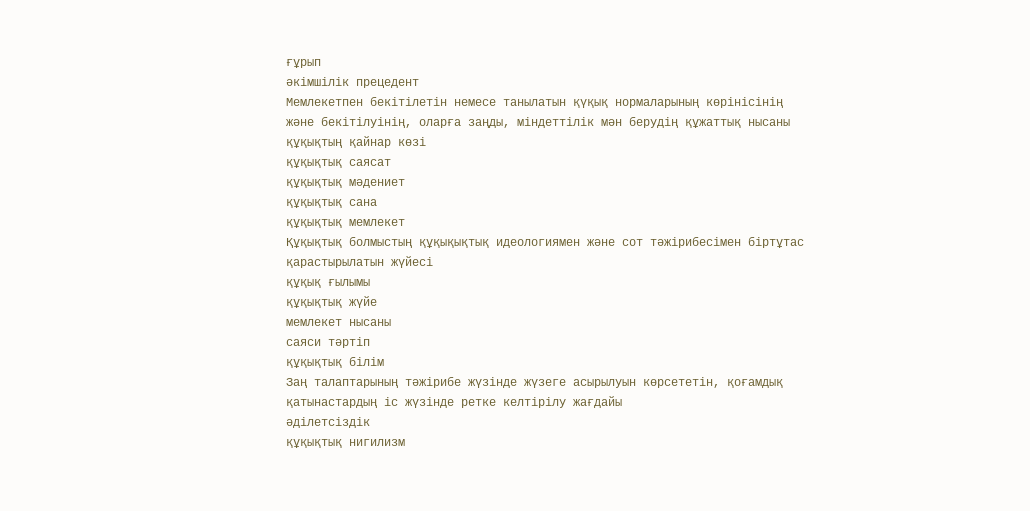ғұрып
әкімшілік прецедент
Мемлекетпен бекітілетін немесе танылатын қүқық нормаларының көрінісінің және бекітілуінің, оларға заңды, міндеттілік мән берудің құжаттық нысаны
құқықтың қайнар көзі
құқықтық саясат
құқықтық мәдениет
құқықтық сана
құқықтық мемлекет
Құқықтық болмыстың құқықықтық идеологиямен және сот тәжірибесімен біртұтас қарастырылатын жүйесі
құқық ғылымы
құқықтық жүйе
мемлекет нысаны
саяси тәртіп
құқықтық білім
Заң талаптарының тәжірибе жүзінде жүзеге асырылуын көрсететін, қоғамдық қатынастардың іс жүзінде ретке келтірілу жағдайы
әділетсіздік
құқықтық нигилизм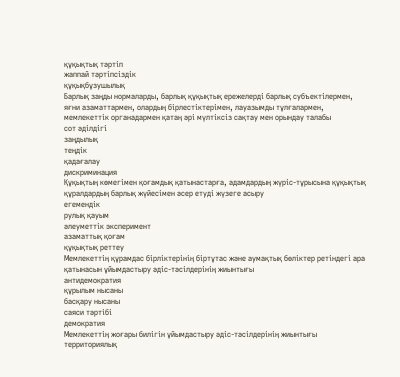құқықтық тәртіп
жаппай тәртіпсіздік
құқықбұзушылық
Барлық заңды нормаларды, барлық құқықтық ережелерді барлық субъектілермен, яғни азаматтармен, олардың бірлестіктерімен, лауазымды тұлғалармен, мемлекеттік органадармен қатаң әрі мүлтіксіз сақтау мен орындау талабы
сот әділдігі
заңдылық
теңдік
қадағалау
дискриминация
Құқықтың көмегімен қоғамдық қатынастарға, адамдардың жүріс-тұрысына құқықтық құралдардың барлық жүйесімен әсер етуді жүзеге асыру
егемендік
рулық қауым
әлеуметтік эксперимент
азаматтық қоғам
құқықтық реттеу
Мемлекеттің құрамдас бірліктерінің біртұтас және аумақтық бөліктер ретіндегі ара қатынасын ұйымдастыру әдіс-тәсілдерінің жиынтығы
антидемократия
құрылым нысаны
басқару нысаны
саяси тәртібі
демократия
Мемлекеттің жоғары билігін ұйымдастыру әдіс-тәсілдерінің жиынтығы
территориялық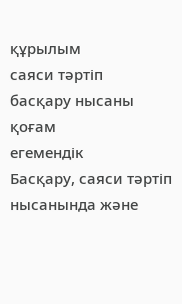құрылым
саяси тәртіп
басқару нысаны
қоғам
егемендік
Басқару, саяси тәртіп нысанында және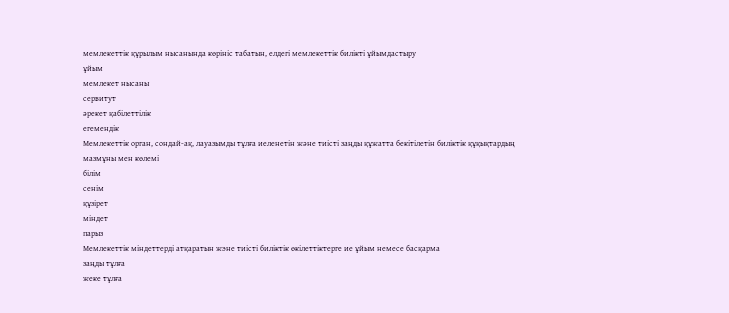мемлекеттік құрылым нысанында көрініс табатын, елдегі мемлекеттік билікті ұйымдастыру
ұйым
мемлекет нысаны
сервитут
әрекет қабілеттілік
егемендік
Мемлекеттік орган, сондай-ақ, лауазымды тұлға иеленетін және тиісті заңды құжатта бекітілетін биліктік құқықтардың мазмұны мен көлемі
білім
сенім
құзірет
міндет
парыз
Мемлекеттік міндеттерді атқаратын жэне тиісті биліктік өкілеттіктерге ие ұйым немесе басқарма
заңды тұлға
жеке тұлға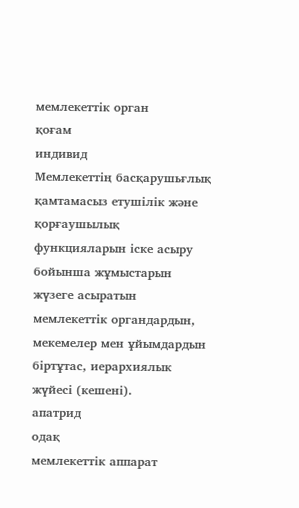мемлекеттік орган
қоғам
индивид
Мемлекеттің басқарушьғлық қамтамасыз етушілік және қорғаушылық функцияларын іске асыру бойынша жұмыстарын жүзеге асыратын мемлекеттік органдардын, мекемелер мен ұйымдардын біртұтас, иерархиялык жүйесі (кешені).
апатрид
одақ
мемлекеттік аппарат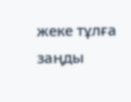жеке тұлға
заңды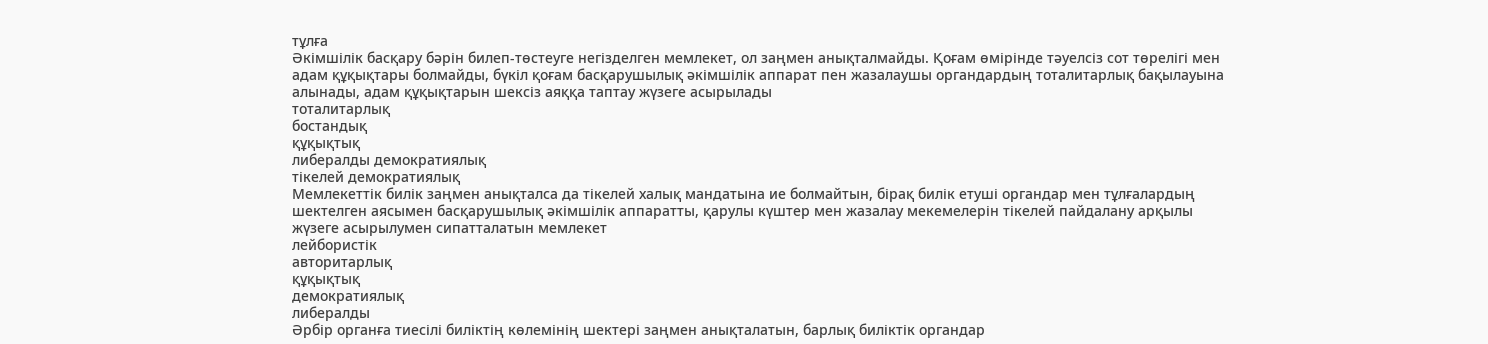тұлға
Әкімшілік басқару бәрін билеп-төстеуге негізделген мемлекет, ол заңмен анықталмайды. Қоғам өмірінде тәуелсіз сот төрелігі мен адам құқықтары болмайды, бүкіл қоғам басқарушылық әкімшілік аппарат пен жазалаушы органдардың тоталитарлық бақылауына алынады, адам құқықтарын шексіз аяққа таптау жүзеге асырылады
тоталитарлық
бостандық
құқықтық
либералды демократиялық
тікелей демократиялық
Мемлекеттік билік заңмен анықталса да тікелей халық мандатына ие болмайтын, бірақ билік етуші органдар мен тұлғалардың шектелген аясымен басқарушылық әкімшілік аппаратты, қарулы күштер мен жазалау мекемелерін тікелей пайдалану арқылы жүзеге асырылумен сипатталатын мемлекет
лейбористік
авторитарлық
құқықтық
демократиялық
либералды
Әрбір органға тиесілі биліктің көлемінің шектері заңмен анықталатын, барлық биліктік органдар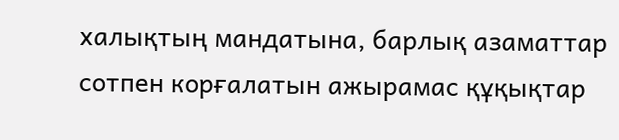халықтың мандатына, барлық азаматтар сотпен корғалатын ажырамас құқықтар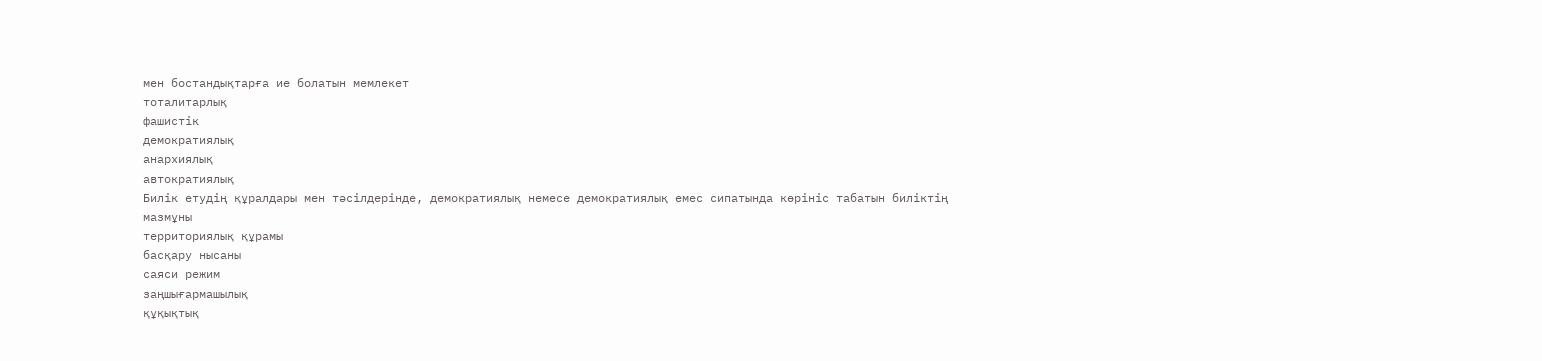мен бостандықтарға ие болатын мемлекет
тоталитарлық
фашистік
демократиялық
анархиялық
автократиялық
Билік етудің құралдары мен тәсілдерінде, демократиялық немесе демократиялық емес сипатында көрініс табатын биліктің мазмұны
территориялық құрамы
басқару нысаны
саяси режим
заңшығармашылық
құқықтық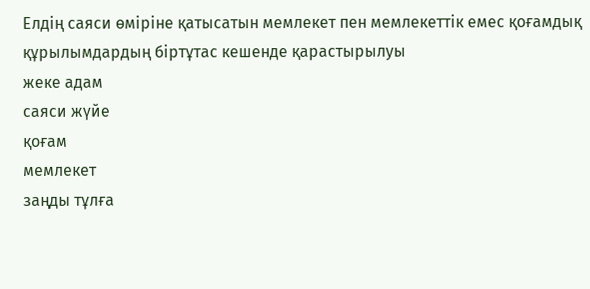Елдің саяси өміріне қатысатын мемлекет пен мемлекеттік емес қоғамдық құрылымдардың біртұтас кешенде қарастырылуы
жеке адам
саяси жүйе
қоғам
мемлекет
заңды тұлға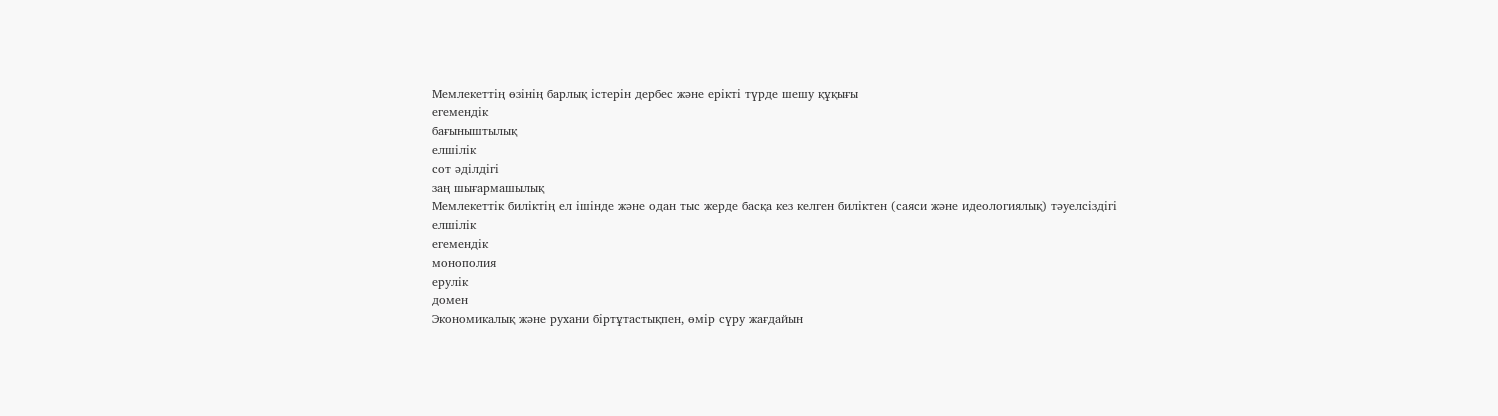Мемлекеттің өзінің барлық істерін дербес және ерікті түрде шешу құқығы
егемендік
бағыныштылық
елшілік
сот әділдігі
заң шығармашылық
Мемлекеттік биліктің ел ішінде және одан тыс жерде басқа кез келген биліктен (саяси және идеологиялық) тәуелсіздігі
елшілік
егемендік
монополия
ерулік
домен
Экономикалық және рухани біртұтастықпен, өмір сүру жағдайын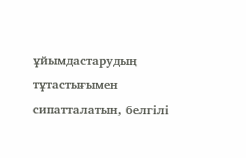ұйымдастарудың тұтастығымен сипатталатын, белгілі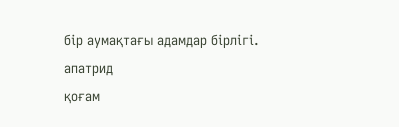бір аумақтағы адамдар бірлігі.
апатрид
қоғам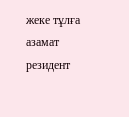жеке тұлға
азамат
резидент